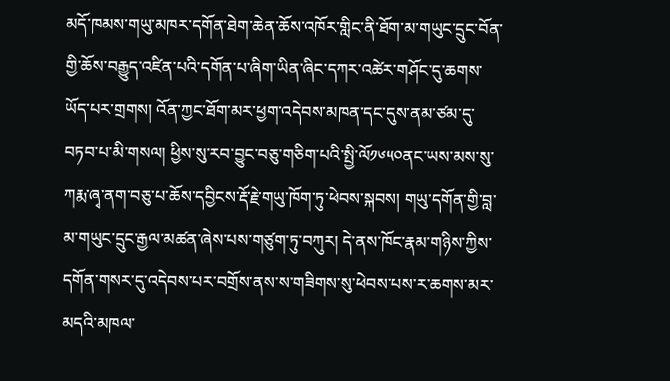མདོ་ཁམས་གཡུ་མཁར་དགོན་ཐེག་ཆེན་ཆོས་འཁོར་གླིང་ནི་ཐོག་མ་གཡུང་དྲུང་བོན་གྱི་ཆོས་བརྒྱུད་འཛིན་པའི་དགོན་པ་ཞིག་ཡིན་ཞིང་དཀར་འཚེར་གཤོང་དུ་ཆགས་ཡོད་པར་གྲགས། འོན་ཀྱང་ཐོག་མར་ཕྱག་འདེབས་མཁན་དང་དུས་ནམ་ཙམ་དུ་བཏབ་པ་མི་གསལ། ཕྱིས་སུ་རབ་བྱུང་བཅུ་གཅིག་པའི་སྤྱི་ལོ༡༦༥༠ནང་ཡས་མས་སུ་ཀརྨ་ཞྭ་ནག་བཅུ་པ་ཆོས་དབྱིངས་རྡོ་རྗེ་གཡུ་ཁོག་ཏུ་ཕེབས་སྐབས། གཡུ་དགོན་གྱི་བླ་མ་གཡུང་དྲུང་རྒྱལ་མཚན་ཞེས་པས་གཙུག་ཏུ་བཀུར། དེ་ནས་ཁོང་རྣམ་གཉིས་ཀྱིས་དགོན་གསར་དུ་འདེབས་པར་བགྲོས་ནས་ས་གཟིགས་སུ་ཕེབས་པས་ར་ཆགས་མར་མདའི་མཁལ་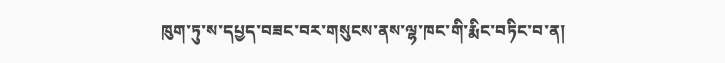ཁུག་ཏུ་ས་དཔྱད་བཟང་བར་གསུངས་ནས་ལྷ་ཁང་གི་རྨིང་བཏིང་བ་ན།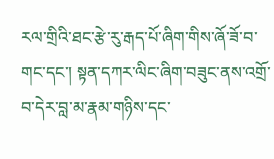རལ་གྲིའི་ཐང་རྩེ་རུ་རྒད་པོ་ཞིག་གིས་ཞོ་ཟོ་བ་གང་དང་། སྟན་དཀར་ལིང་ཞིག་བཟུང་ནས་འགྲོ་བ་དེར་བླ་མ་རྣམ་གཉིས་དང་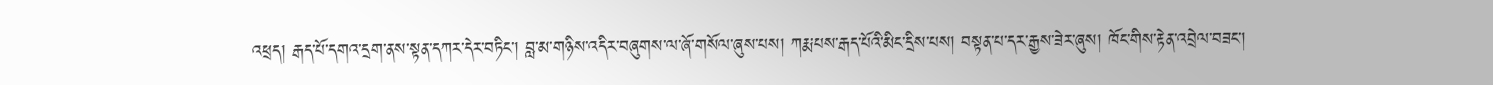འཕྲད། རྒད་པོ་དགའ་དྲག་ནས་སྟན་དཀར་དེར་བཏིང་། བླ་མ་གཉིས་འདིར་བཞུགས་ལ་ཞོ་གསོལ་ཞུས་པས། ཀརྨ་པས་རྒད་པོའི་མིང་དྲིས་པས། བསྟན་པ་དར་རྒྱས་ཟེར་ཞུས། ཁོང་གིས་རྟེན་འབྲེལ་བཟང་།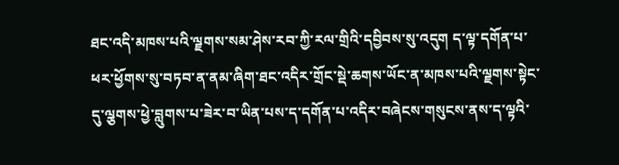ཐང་འདི་མཁས་པའི་ལྗགས་སམ་ཤེས་རབ་ཀྱི་རལ་གྲིའི་དབྱིབས་སུ་འདུག ད་ལྟ་དགོན་པ་ཕར་ཕྱོགས་སུ་བཏབ་ན་ནམ་ཞིག་ཐང་འདིར་གྲོང་སྡེ་ཆགས་ཡོང་ན་མཁས་པའི་ལྗགས་སྟེང་དུ་ལྕགས་ཕྱེ་བླུགས་པ་ཟེར་བ་ཡིན་པས་ད་དགོན་པ་འདིར་བཞེངས་གསུངས་ནས་ད་ལྟའི་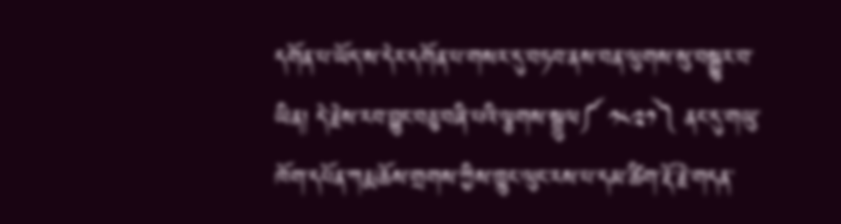དགོན་པ་ཡོད་ས་དེར་དགོན་པ་གསར་དུ་བཏབ་ནས་བན་ལུགས་སུ་བསྒྱུར་བ་ཡིན། དེ་རྗེས་རབ་བྱུང་བཅུ་བཞི་པའི་ལྕགས་སྦྲུལ༼ ༡༨༢༡༽ ནང་དུ་གཡུ་ཁོག་དཔོན་ཀརྨ་ཆོས་གྲགས་ཀྱིས་ཁྱུང་ལུང་རས་པ་དམ་ཚིག་རྡོ་རྗེ་གདན་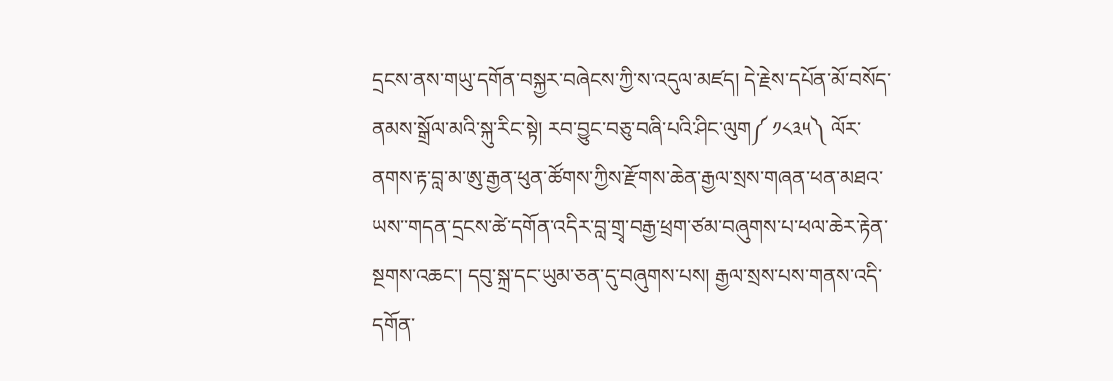དྲངས་ནས་གཡུ་དགོན་བསྐྱར་བཞེངས་ཀྱི་ས་འདུལ་མཛད། དེ་རྗེས་དཔོན་མོ་བསོད་ནམས་སྒྲོལ་མའི་སྐུ་རིང་སྟེ། རབ་བྱུང་བཅུ་བཞི་པའི་ཤིང་ལུག༼ ༡༨༣༥༽ ལོར་ནགས་རྟ་བླ་མ་ཨུ་རྒྱན་ཕུན་ཚོགས་ཀྱིས་རྫོགས་ཆེན་རྒྱལ་སྲས་གཞན་ཕན་མཐའ་ཡས་་གདན་དྲངས་ཚེ་དགོན་འདིར་བླ་གྲྭ་བརྒྱ་ཕྲག་ཙམ་བཞུགས་པ་ཕལ་ཆེར་རྟེན་སྔགས་འཆང་། དབུ་སྐྲ་དང་ཡུམ་ཅན་དུ་བཞུགས་པས། རྒྱལ་སྲས་པས་གནས་འདི་དགོན་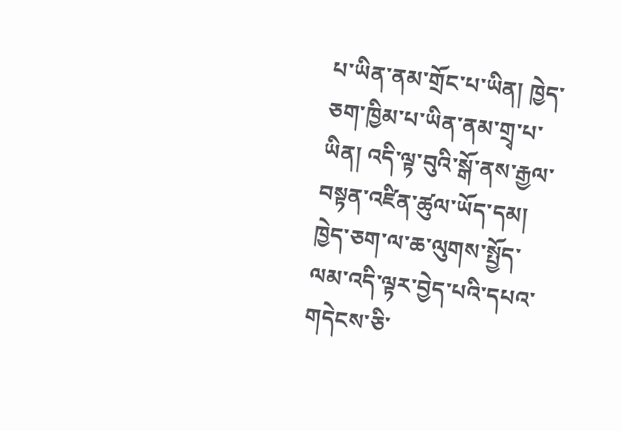པ་ཡིན་ནམ་གྲོང་པ་ཡིན། ཁྱེད་ཅག་ཁྱིམ་པ་ཡིན་ནམ་གྲྭ་པ་ཡིན། འདི་ལྟ་བུའི་སྒོ་ནས་རྒྱལ་བསྟན་འཛིན་ཚུལ་ཡོད་དམ། ཁྱེད་ཅག་ལ་ཆ་ལུགས་སྤྱོད་ལམ་འདི་ལྟར་བྱེད་པའི་དཔའ་གདེངས་ཅི་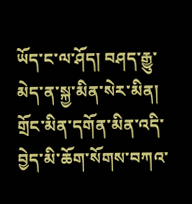ཡོད་ང་ལ་ཤོད། བཤད་རྒྱུ་མེད་ན་སྐྱ་མིན་སེར་མིན། གྲོང་མིན་དགོན་མིན་འདི་བྱེད་མི་ཆོག་སོགས་བཀའ་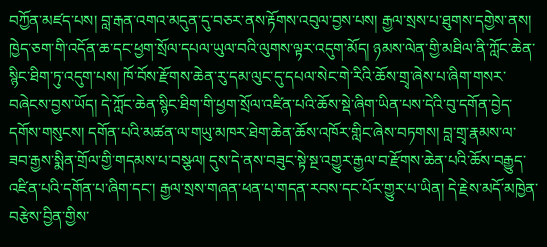བཀྱོན་མཛད་པས། བླ་རྒན་འགའ་མདུན་དུ་བཅར་ནས་རྟོགས་འབུལ་བྱས་པས། རྒྱལ་སྲས་པ་ཐུགས་དགྱེས་ནས། ཁྱེད་ཅག་གི་འདོན་ཆ་དང་ཕྱག་སྲོལ་དཔལ་ཡུལ་བའི་ལུགས་ལྟར་འདུག་མོད། ཉམས་ལེན་གྱི་མཐིལ་ནི་ཀློང་ཆེན་སྙིང་ཐིག་ཏུ་འདུག་པས། ཁོ་བོས་རྫོགས་ཆེན་རུ་དམ་ལུང་དུ་དཔལ་སེང་གེ་རིའི་ཆོས་གྲྭ་ཞེས་པ་ཞིག་གསར་བཞེངས་བྱས་ཡོད། དེ་ཀློང་ཆེན་སྙིང་ཐིག་གི་ཕྱག་སྲོལ་འཛིན་པའི་ཆོས་སྡེ་ཞིག་ཡིན་པས་དེའི་བུ་དགོན་བྱེད་དགོས་གསུངས། དགོན་པའི་མཚན་ལ་གཡུ་མཁར་ཐེག་ཆེན་ཆོས་འཁོར་གླིང་ཞེས་བཏགས། བླ་གྲྭ་རྣམས་ལ་ཟབ་རྒྱས་སྨིན་གྲོལ་གྱི་གདམས་པ་བསྩལ། དུས་དེ་ནས་བཟུང་སྟེ་སྔ་འགྱུར་རྒྱལ་བ་རྫོགས་ཆེན་པའི་ཆོས་བརྒྱུད་འཛིན་པའི་དགོན་པ་ཞིག་དང་། རྒྱལ་སྲས་གཞན་ཕན་པ་གདན་རབས་དང་པོར་གྱུར་པ་ཡིན། དེ་རྗེས་མདོ་མཁྱེན་བརྩེས་བྱིན་གྱིས་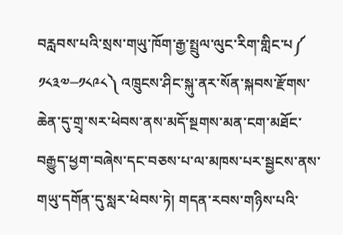བརླབས་པའི་སྲས་གཡུ་ཁོག་རྒྱ་སྤྲུལ་ལུང་རིག་གླིང་པ༼ ༡༨༣༧─༡༨༩༨༽ འཁྲུངས་ཤིང་སྐུ་ནར་སོན་སྐབས་རྫོགས་ཆེན་དུ་གྲྭ་སར་ཕེབས་ནས་མདོ་སྔགས་མན་ངག་མཐོང་བརྒྱུད་ཕྱག་བཞེས་དང་བཅས་པ་ལ་མཁས་པར་སྦྱངས་ནས་གཡུ་དགོན་དུ་སླར་ཕེབས་ཏེ། གདན་རབས་གཉིས་པའི་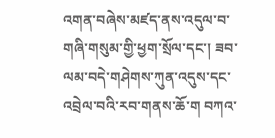འགན་བཞེས་མཛད་ནས་འདུལ་བ་གཞི་གསུམ་གྱི་ཕྱག་སྲོལ་དང་། ཟབ་ལམ་བདེ་གཤེགས་ཀུན་འདུས་དང་འབྲེལ་བའི་རབ་གནས་ཆོ་ག བཀའ་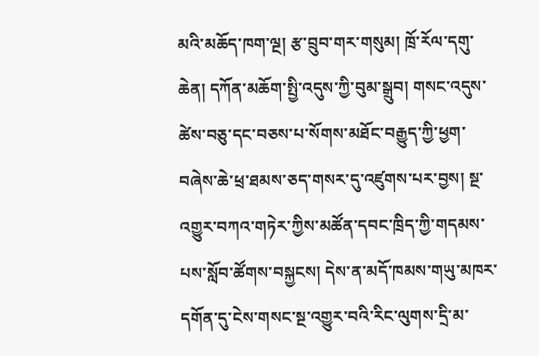མའི་མཆོད་ཁག་ལྔ། རྩ་བྲུབ་གར་གསུམ། ཁྲོ་རོལ་དགུ་ཆེན། དཀོན་མཆོག་སྤྱི་འདུས་ཀྱི་བུམ་སྒྲུབ། གསང་འདུས་ཚེས་བཅུ་དང་བཅས་པ་སོགས་མཐོང་བརྒྱུད་ཀྱི་ཕྱག་བཞེས་ཆེ་ཕྲ་ཐམས་ཅད་གསར་དུ་འཛུགས་པར་བྱས། སྔ་འགྱུར་བཀའ་གཏེར་ཀྱིས་མཚོན་དབང་ཁྲིད་ཀྱི་གདམས་པས་སློབ་ཚོགས་བསྐྱངས། དེས་ན་མདོ་ཁམས་གཡུ་མཁར་དགོན་དུ་ངེས་གསང་སྔ་འགྱུར་བའི་རིང་ལུགས་དྲི་མ་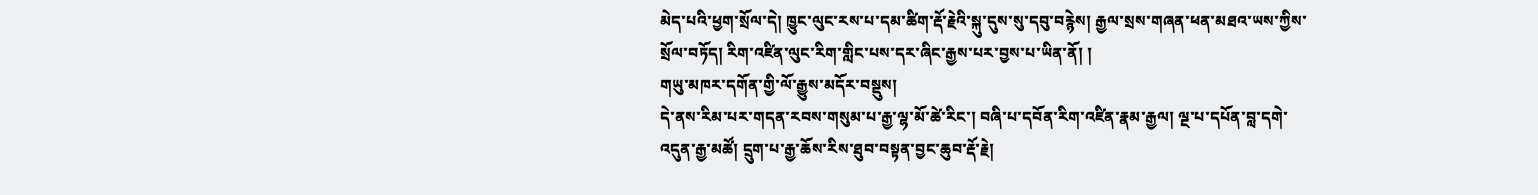མེད་པའི་ཕྱག་སྲོལ་དེ། ཁྱུང་ལུང་རས་པ་དམ་ཚིག་རྡོ་རྗེའི་སྐུ་དུས་སུ་དབུ་བརྙེས། རྒྱལ་སྲས་གཞན་ཕན་མཐའ་ཡས་ཀྱིས་སྲོལ་བཏོད། རིག་འཛིན་ལུང་རིག་གླིང་པས་དར་ཞིང་རྒྱས་པར་བྱས་པ་ཡིན་ནོ། །
གཡུ་མཁར་དགོན་གྱི་ལོ་རྒྱུས་མདོར་བསྡུས།
དེ་ནས་རིམ་པར་གདན་རབས་གསུམ་པ་རྒྱ་ལྷ་མོ་ཚེ་རིང་། བཞི་པ་དབོན་རིག་འཛིན་རྣམ་རྒྱལ། ལྔ་པ་དཔོན་བླ་དགེ་འདུན་རྒྱ་མཚོ། དྲུག་པ་རྒྱ་ཆོས་རིས་ཐུབ་བསྟན་བྱང་ཆུབ་རྡོ་རྗེ།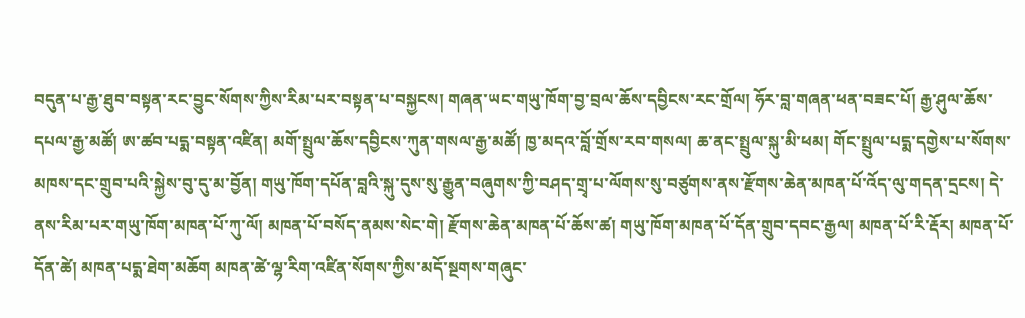བདུན་པ་རྒྱ་ཐུབ་བསྟན་རང་བྱུང་སོགས་ཀྱིས་རིམ་པར་བསྟན་པ་བསྐྱངས། གཞན་ཡང་གཡུ་ཁོག་བྱ་བྲལ་ཆོས་དབྱིངས་རང་གྲོལ། ཧོར་བླ་གཞན་ཕན་བཟང་པོ། རྒྱ་ཤུལ་ཆོས་དཔལ་རྒྱ་མཚོ། ཨ་ཚབ་པདྨ་བསྟན་འཛིན། མགོ་སྤྲུལ་ཆོས་དབྱིངས་ཀུན་གསལ་རྒྱ་མཚོ། ཁྱ་མདའ་བློ་གྲོས་རབ་གསལ། ཆ་ནང་སྤྲུལ་སྐུ་མི་ཕམ། གོང་སྤྲུལ་པདྨ་དགྱེས་པ་སོགས་མཁས་དང་གྲུབ་པའི་སྐྱེས་བུ་དུ་མ་བྱོན། གཡུ་ཁོག་དཔོན་བླའི་སྐུ་དུས་སུ་རྒྱུན་བཞུགས་ཀྱི་བཤད་གྲྭ་པ་ལོགས་སུ་བཙུགས་ནས་རྫོགས་ཆེན་མཁན་པོ་འོད་ལུ་གདན་དྲངས། དེ་ནས་རིམ་པར་གཡུ་ཁོག་མཁན་པོ་ཀུ་ལོ། མཁན་པོ་བསོད་ནམས་སེང་གེ། རྫོགས་ཆེན་མཁན་པོ་ཆོས་ཚ། གཡུ་ཁོག་མཁན་པོ་དོན་གྲུབ་དབང་རྒྱལ། མཁན་པོ་རི་རྡོར། མཁན་པོ་དོན་ཚེ། མཁན་པདྨ་ཐེག་མཆོག མཁན་ཚེ་ལྷ་རིག་འཛིན་སོགས་ཀྱིས་མདོ་སྔགས་གཞུང་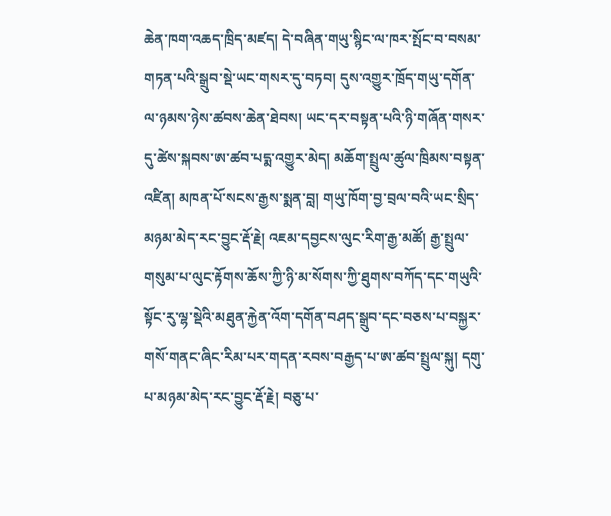ཆེན་ཁག་འཆད་ཁྲིད་མཛད། དེ་བཞིན་གཡུ་སྙིང་ལ་ཁར་སྤོང་བ་བསམ་གཏན་པའི་སྒྲུབ་སྡེ་ཡང་གསར་དུ་བཏབ། དུས་འགྱུར་ཁྲོད་གཡུ་དགོན་ལ་ཉམས་ཉེས་ཚབས་ཆེན་ཐེབས། ཡང་དར་བསྟན་པའི་ཉི་གཞོན་གསར་དུ་ཚེས་སྐབས་ཨ་ཚབ་པདྨ་འགྱུར་མེད། མཆོག་སྤྲུལ་ཚུལ་ཁྲིམས་བསྟན་འཛིན། མཁན་པོ་སངས་རྒྱས་སྨན་བླ། གཡུ་ཁོག་བྱ་བྲལ་བའི་ཡང་སྲིད་མཉམ་མེད་རང་བྱུང་རྡོ་རྗེ། འཇམ་དབྱངས་ལུང་རིག་རྒྱ་མཚོ། རྒྱ་སྤྲུལ་གསུམ་པ་ལུང་རྟོགས་ཆོས་ཀྱི་ཉི་མ་སོགས་ཀྱི་ཐུགས་བཀོད་དང་གཡུའི་སྟོང་རུ་ལྷ་སྡེའི་མཐུན་རྐྱེན་འོག་དགོན་བཤད་སྒྲུབ་དང་བཅས་པ་བསྐྱར་གསོ་གནང་ཞིང་རིམ་པར་གདན་རབས་བརྒྱད་པ་ཨ་ཚབ་སྤྲུལ་སྐུ། དགུ་པ་མཉམ་མེད་རང་བྱུང་རྡོ་རྗེ། བཅུ་པ་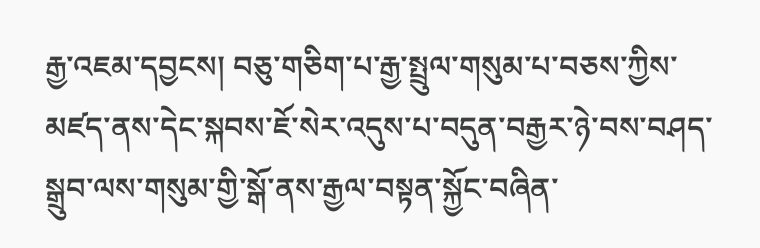རྒྱ་འཇམ་དབྱངས། བཅུ་གཅིག་པ་རྒྱ་སྤྲུལ་གསུམ་པ་བཅས་ཀྱིས་མཛད་ནས་དེང་སྐབས་ཇོ་སེར་འདུས་པ་བདུན་བརྒྱར་ཉེ་བས་བཤད་སྒྲུབ་ལས་གསུམ་གྱི་སྒོ་ནས་རྒྱལ་བསྟན་སྐྱོང་བཞིན་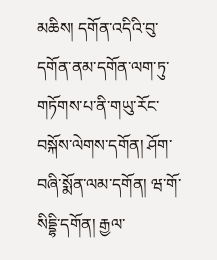མཆིས། དགོན་འདིའི་བུ་དགོན་ནམ་དགོན་ལག་ཏུ་གཏོགས་པ་ནི་གཡུ་རོང་བསྐོས་ལེགས་དགོན། ཤོག་བཞི་སྨོན་ལམ་དགོན། ཝ་གོ་སིདྡྷི་དགོན། རྒྱལ་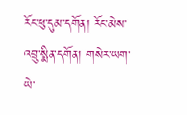རོང་ཕུ་དུམ་དགོན། རོང་མེས་འབྲུ་སྨིན་དགོན། གསེར་ཡག་ཡེ་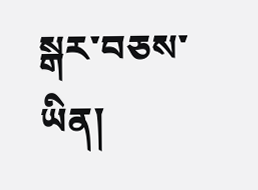སྒར་བཅས་ཡིན།